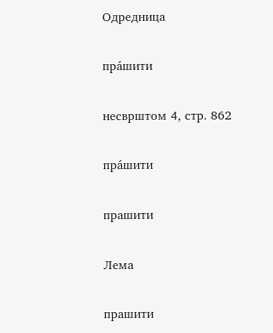Одредница

пра́шити

несврштом 4, стр. 862

пра́шити

прашити

Лема

прашити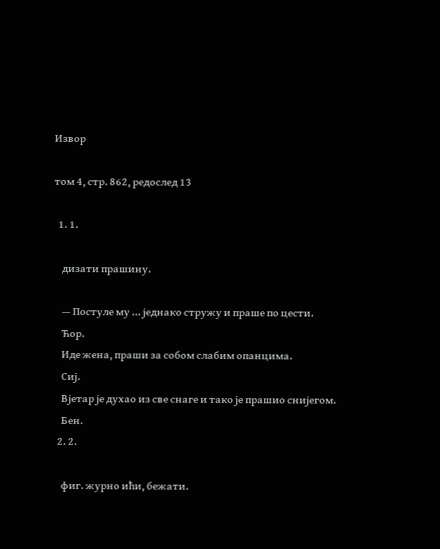Извор

том 4, стр. 862, редослед 13

  1. 1.

    дизати прашину.

    — Постуле му ... једнако стружу и праше по цести.
    Ћор.
    Иде жена, праши за собом слабим опанцима.
    Сиј.
    Вјетар је духао из све снаге и тако је прашио снијегом.
    Бен.
  2. 2.

    фиг. журно ићи, бежати.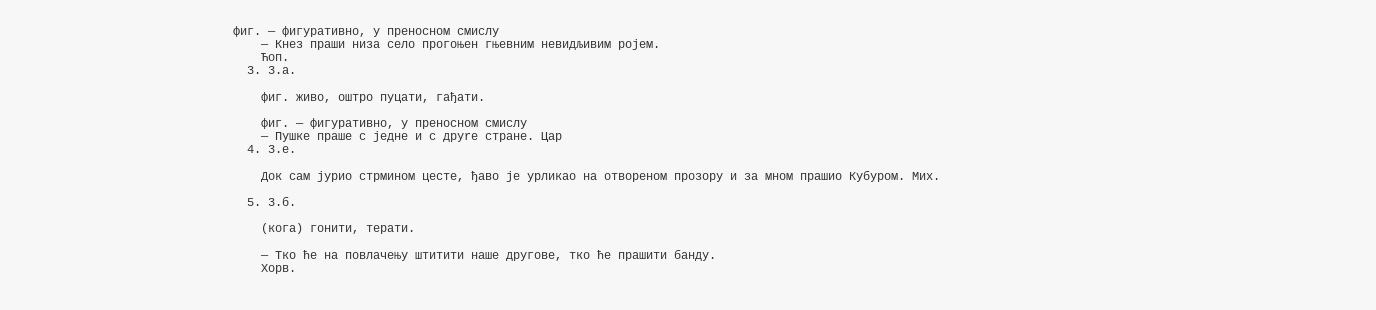фиг. — фигуративно, у преносном смислу
    — Кнез праши низа село прогоњен гњевним невидљивим ројем.
    Ћоп.
  3. 3.а.

    фиг. живо, оштро пуцати, гађати.

    фиг. — фигуративно, у преносном смислу
    — Пушке праше с једне и с друrе стране. Цар
  4. 3.е.

    Док сам јурио стрмином цесте, ђаво је урликао на отвореном прозору и за мном прашио Кубуром. Мих.

  5. 3.б.

    (кога) гонити, терати.

    — Тко ће на повлачењу штитити наше другове, тко ће прашити банду.
    Хорв.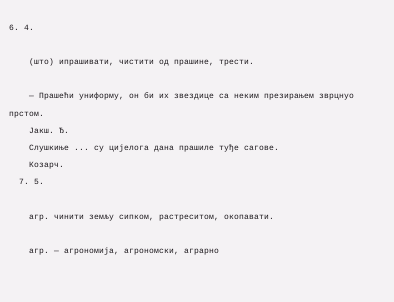6. 4.

    (што) ипрашивати, чистити од прашине, трести.

    — Прашећи униформу, он би их звездице са неким презирањем зврцнуо прстом.
    Јакш. Ђ.
    Слушкиње ... су цијелога дана прашиле туђе сагове.
    Козарч.
  7. 5.

    агр. чинити земљу сипком, растреситом, окопавати.

    агр. — агрономија, агрономски, аграрно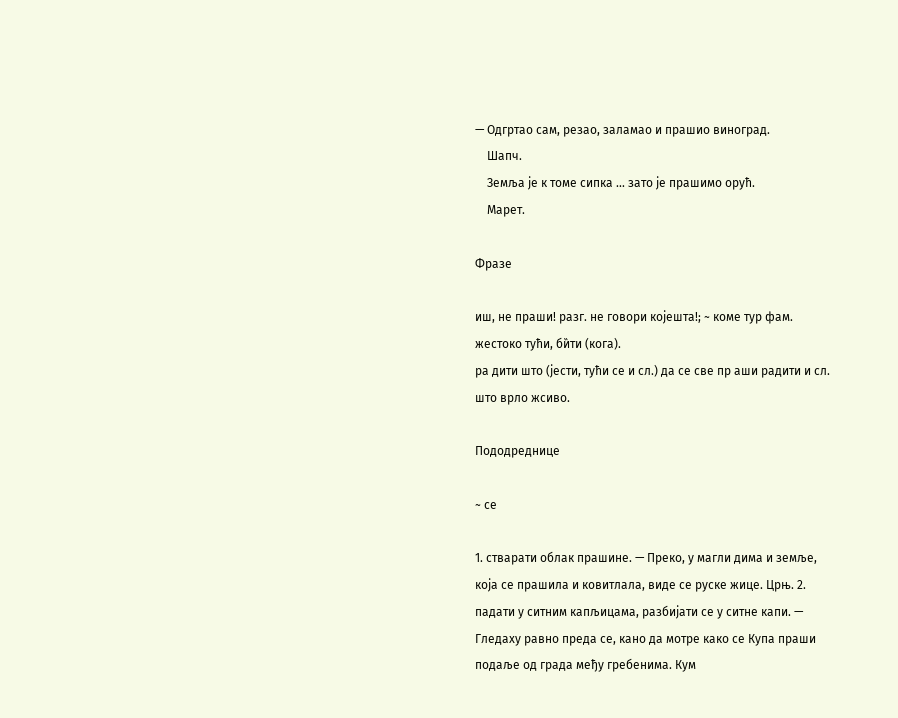— Одгртао сам, резао, заламао и прашио виноград.
    Шапч.
    Земља је к томе сипка ... зато је прашимо орућ.
    Марет.

Фразе

иш, не праши! разг. не говори којешта!; ~ коме тур фам. жестоко тући, би̏ти (кога).
ра дити што (јести, тући се и сл.) да се све пр аши радити и сл. што врло жсиво.

Пододреднице

~ се

1. стварати облак прашине. — Преко, у магли дима и земље, која се прашила и ковитлала, виде се руске жице. Црњ. 2. падати у ситним капљицама, разбијати се у ситне капи. — Гледаху равно преда се, кано да мотре како се Купа праши подаље од града међу гребенима. Кум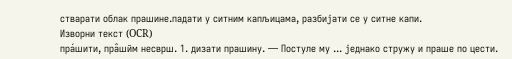стварати облак прашине.падати у ситним капљицама, разбијати се у ситне капи.
Изворни текст (OCR)
пра́шити, пра̂шӣм несврш. 1. дизати прашину. — Постуле му ... једнако стружу и праше по цести.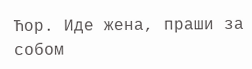Ћор. Иде жена, праши за собом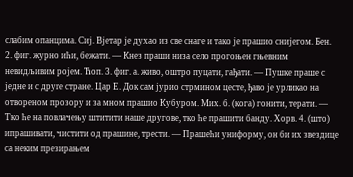слабим опанцима. Сиј. Вјетар је духао из све снаге и тако је прашио снијегом. Бен. 2. фиг. журно ићи, бежати. — Кнез праши низа село прогоњен гњевним невидљивим ројем. Ћоп. 3. фиг. а. живо, оштро пуцати, гађати. — Пушке праше с једне и с друrе стране. Цар Е. Док сам јурио стрмином цесте, ђаво је урликао на отвореном прозору и за мном прашио Кубуром. Мих. б. (кога) гонити, терати. — Тко ће на повлачењу штитити наше другове, тко ће прашити банду. Хорв. 4. (што) ипрашивати, чистити од прашине, трести. — Прашећи униформу, он би их звездице  са неким презирањем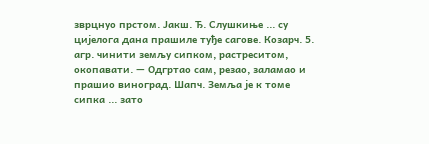зврцнуо прстом. Јакш. Ђ. Слушкиње ... су цијелога дана прашиле туђе сагове. Козарч. 5. агр. чинити земљу сипком, растреситом, окопавати. — Одгртао сам, резао, заламао и прашио виноград. Шапч. Земља је к томе сипка ... зато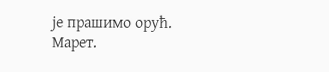је прашимо орућ. Марет.